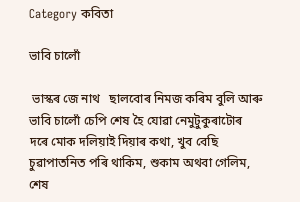Category কবিতা

ভাবি চালোঁ

 ভাস্কৰ জে নাথ   ছালবোৰ নিমজ কৰিম বুলি আৰু ভাবি চালোঁ চেপি শেষ হৈ যোৱা নেমুটুকুৰাটোৰ দৰে মোক দলিয়াই দিয়াৰ কথা, খুব বেছি চুৱাপাতনিত পৰি থাকিম, শুকাম অথবা গেলিম, শেষ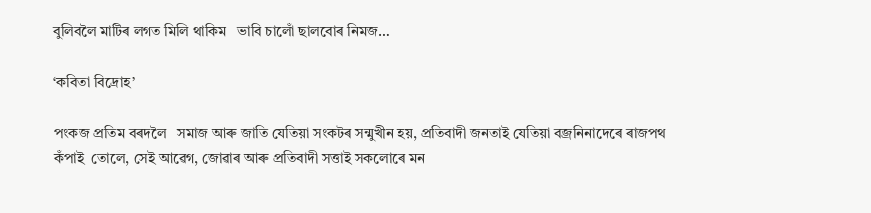বুলিবলৈ মাটিৰ লগত মিলি থাকিম   ভাবি চালোঁ ছালবোৰ নিমজ…

‘কবিতা বিদ্ৰোহ’

পংকজ প্ৰতিম বৰদলৈ   সমাজ আৰু জাতি যেতিয়া সংকটৰ সন্মুখীন হয়, প্ৰতিবাদী জনতাই যেতিয়া বজ্ৰনিনাদেৰে ৰাজপথ কঁপাই  তোলে, সেই আৱেগ, জোৱাৰ আৰু প্ৰতিবাদী সত্তাই সকলোৰে মন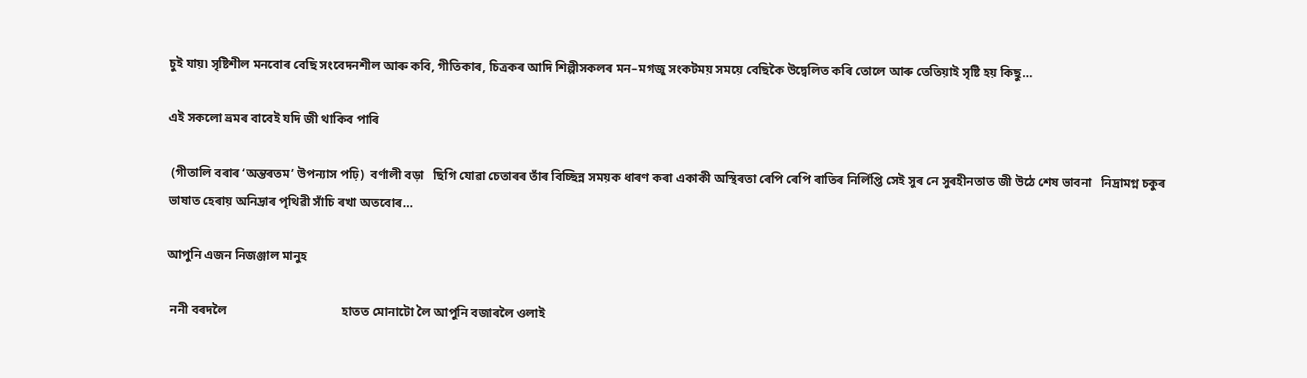চুই যায়৷ সৃষ্টিশীল মনবোৰ বেছি সংবেদনশীল আৰু কবি, গীতিকাৰ, চিত্ৰকৰ আদি শিল্পীসকলৰ মন–মগজু সংকটময় সময়ে বেছিকৈ উদ্বেলিত কৰি তোলে আৰু তেতিয়াই সৃষ্টি হয় কিছু…

এই সকলো ভ্ৰমৰ বাবেই যদি জী থাকিব পাৰি

 (গীতালি বৰাৰ ‘অন্তৰতম’ উপন্যাস পঢ়ি)  বৰ্ণালী বড়া   ছিগি যোৱা চেতাৰৰ তাঁৰ বিচ্ছিন্ন সময়ক ধাৰণ কৰা একাকী অস্থিৰতা ৰেপি ৰেপি ৰাতিৰ নিৰ্লিপ্তি সেই সুৰ নে সুৰহীনতাত জী উঠে শেষ ভাবনা   নিদ্ৰামগ্ন চকুৰ ভাষাত হেৰায় অনিদ্ৰাৰ পৃথিৱী সাঁচি ৰখা অতবোৰ…

আপুনি এজন নিজঞ্জাল মানুহ

 ননী বৰদলৈ                                     হাতত মোনাটো লৈ আপুনি বজাৰলৈ ওলাই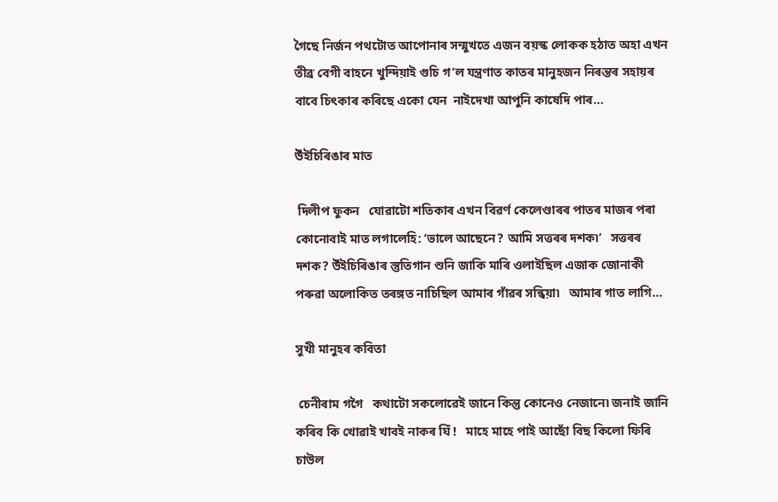গৈছে নিৰ্জন পথটোত আপোনাৰ সন্মুখতে এজন বয়স্ক লোকক হঠাত অহা এখন তীব্ৰ বেগী বাহনে খুন্দিয়াই গুচি গ’ল যন্ত্ৰণাত কাতৰ মানুহজন নিৰন্তৰ সহায়ৰ বাবে চিৎকাৰ কৰিছে একো যেন  নাইদেখা আপুনি কাষেদি পাৰ…

উঁইচিৰিঙাৰ মাত

 দিলীপ ফুকন   যোৱাটো শতিকাৰ এখন বিৱৰ্ণ কেলেণ্ডাৰৰ পাতৰ মাজৰ পৰা কোনোবাই মাত লগালেহি: ‘ভালে আছেনে? আমি সত্তৰৰ দশক৷’   সত্তৰৰ দশক? উঁইচিৰিঙাৰ স্তুতিগান শুনি জাকি মাৰি ওলাইছিল এজাক জোনাকী পৰুৱা অলোকিত তৰঙ্গত নাচিছিল আমাৰ গাঁৱৰ সন্ধিয়া৷   আমাৰ গাত লাগি…

সুখী মানুহৰ কবিতা

 চেনীৰাম গগৈ   কথাটো সকলোৱেই জানে কিন্তু কোনেও নেজানে৷ জনাই জানি কৰিব কি খোৱাই খাবই নাকৰ ঘিঁ !   মাহে মাহে পাই আছোঁ বিছ কিলো ফিৰি চাউল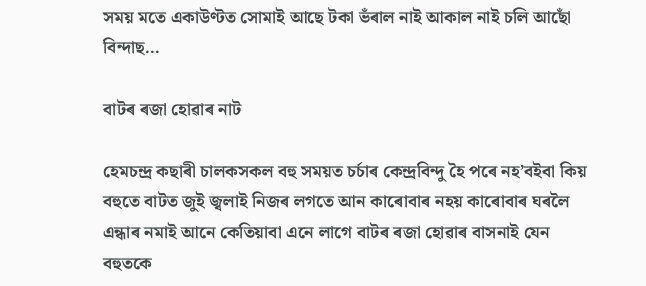সময় মতে একাউণ্টত সোমাই আছে টকা ভঁৰাল নাই আকাল নাই চলি আছোঁ বিন্দাছ…

বাটৰ ৰজা হোৱাৰ নাট

হেমচন্দ্ৰ কছাৰী চালকসকল বহু সময়ত চৰ্চাৰ কেন্দ্ৰবিন্দু হৈ পৰে নহ’বইবা কিয় বহুতে বাটত জুই জ্বলাই নিজৰ লগতে আন কাৰোবাৰ নহয় কাৰোবাৰ ঘৰলৈ এন্ধাৰ নমাই আনে কেতিয়াবা এনে লাগে বাটৰ ৰজা হোৱাৰ বাসনাই যেন বহুতকে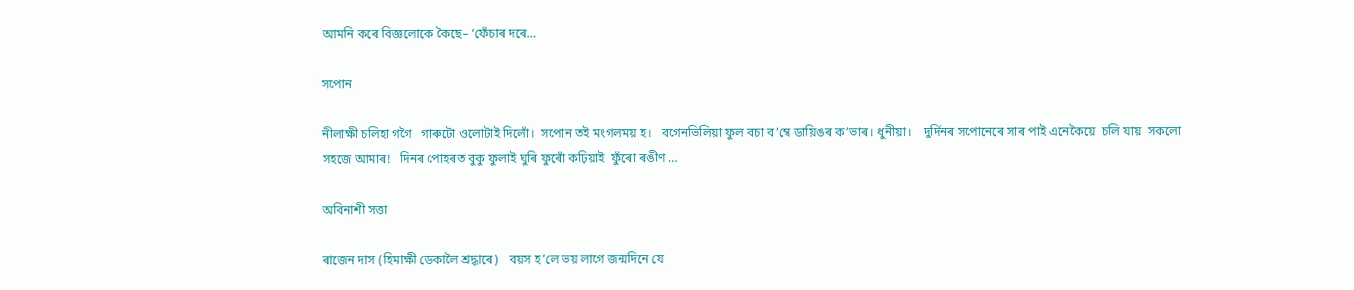আমনি কৰে বিজ্ঞলোকে কৈছে– ‘ফেঁচাৰ দৰে…

সপোন

নীলাক্ষী চলিহা গগৈ   গাৰুটো ওলোটাই দিলোঁ।  সপোন তই মংগলময় হ।   বগেনভিলিয়া ফুল বচা ব’ম্বে ডায়িঙৰ ক’ভাৰ। ধুনীয়া।    দুৰ্দিনৰ সপোনেৰে সাৰ পাই এনেকৈয়ে  চলি যায়  সকলো সহজে আমাৰ!   দিনৰ পোহৰত বুকু ফুলাই ঘুৰি ফুৰোঁ কঢ়িয়াই  ফুঁৰো ৰঙীণ …

অবিনাশী সত্তা

ৰাজেন দাস (হিমাক্ষী ডেকালৈ শ্ৰদ্ধাৰে)   বয়স হ’লে ভয় লাগে জন্মদিনে যে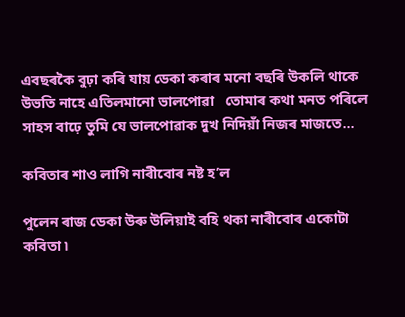এবছৰকৈ বুঢ়া কৰি যায় ডেকা কৰাৰ মনো বছৰি উকলি থাকে  উভতি নাহে এতিলমানো ভালপোৱা   তোমাৰ কথা মনত পৰিলে সাহস বাঢ়ে তুমি যে ভালপোৱাক দুখ নিদিয়াঁ নিজৰ মাজতে…

কবিতাৰ শাও লাগি নাৰীবোৰ নষ্ট হ’ল

পুলেন ৰাজ ডেকা উৰু উলিয়াই বহি থকা নাৰীবোৰ একোটা কবিতা ৷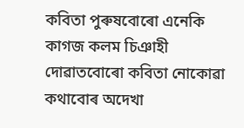কবিতা পুৰুষবোৰো এনেকি কাগজ কলম চিঞাহী দোৱাতবোৰো কবিতা নোকোৱা কথাবোৰ অদেখা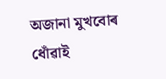অজানা মুখবোৰ ধোঁৱাই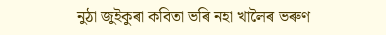নুঠা জুইকুৰা কবিতা ভৰি নহা খালৈৰ ভৰুণ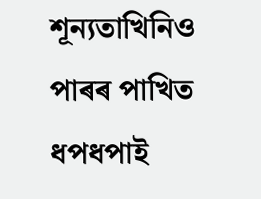শূন্যতাখিনিও পাৰৰ পাখিত  ধপধপাই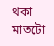থকা মাতটো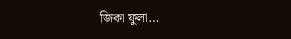জিকা ফুলা…